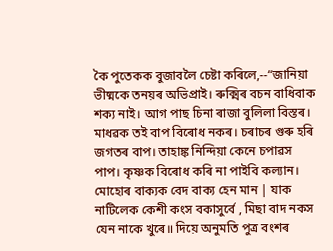কৈ পুতেকক বুজাবলৈ চেষ্টা কৰিলে,--“জানিয়া ভীষ্মকে তনয়ৰ অভিপ্ৰাই। ৰুক্মিৰ বচন বাধিবাক শক্য নাই। আগ পাছ চিনা ৰাজা বুলিলা বিস্তৰ। মাধৱক তই বাপ বিৰোধ নকৰ। চৰাচৰ গুৰু হৰি জগতৰ বাপ। তাহাঙ্ক নিন্দিয়া কেনে চপাৱস পাপ। কৃষ্ণক বিৰোধ কৰি না পাইবি কল্যান। মোহোৰ বাক্যক বেদ বাক্য হেন মান | যাক নাটিলেক কেশী কংস বকাসুৰ্বে , মিছা বাদ নকস যেন নাকে খুৰে॥ দিয়ে অনুমতি পুত্ৰ বংশৰ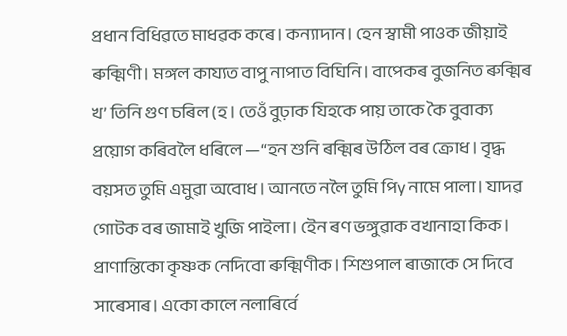প্ৰধান বিধিৱতে মাধৱক কৰে। কন্যাদান। হেন স্বামী পাওক জীয়াই ৰুক্মিণী। মঙ্গল কায্যত বাপু নাপাত বিঘিনি। বাপেকৰ বুজনিত ৰুক্মিৰ খ’ তিনি গুণ চৰিল (হ। তেওঁ বুঢ়াক যিহকে পায় তাকে কৈ বুবাক্য প্ৰয়োগ কৰিবলৈ ধৰিলে —“হন শুনি ৰক্মিৰ উঠিল বৰ ক্ৰোধ। বৃদ্ধ বয়সত তুমি এমুৱা অবোধ। আনতে নলৈ তুমি পিy নামে পালা। যাদৱ গোটক বৰ জামাই খুজি পাইলা। ইেন ৰণ ভঙ্গুৱাক বখানাহা কিক। প্ৰাণান্তিকো কৃষ্ণক নেদিবো ৰুক্মিণীক। শিশুপাল ৰাজাকে সে দিবে সাৰেসাৰ। একো কালে নলাৰিৰ্বে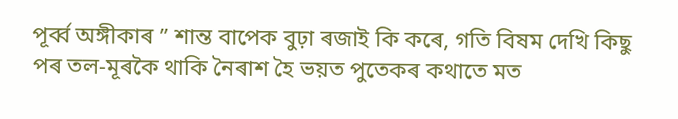পূৰ্ব্ব অঙ্গীকাৰ ” শান্ত বাপেক বুঢ়া ৰজাই কি কৰে, গতি বিষম দেখি কিছু পৰ তল-মূৰকৈ থাকি নৈৰাশ হৈ ভয়ত পুতেকৰ কথাতে মত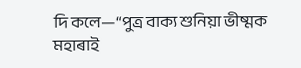দি কলে—“পুত্ৰ বাক্য শুনিয়া ভীষ্মক মহাৰাই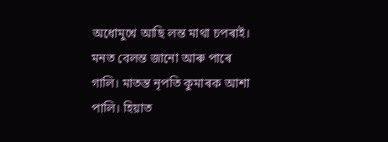অধোমুখে আছি লন্ত মাথা চপৰাই। মনত বেলন্ত জানো আৰু পাৰে গালি। মাতন্ত নৃপতি কুমাৰক আশা পালি। হিয়াত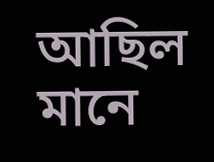আছিল মানে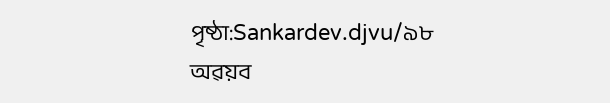পৃষ্ঠা:Sankardev.djvu/৯৮
অৱয়ব